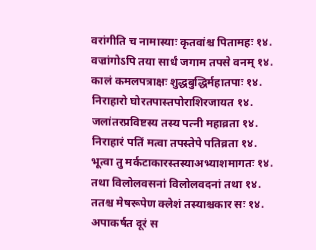वरांगीति च नामास्याः कृतवांश्च पितामहः १४.
वज्रांगोऽपि तया सार्धं जगाम तपसे वनम् १४.
कालं कमलपत्राक्षः शुद्धबुद्धिर्महातपाः १४.
निराहारो घोरतपास्तपोराशिरजायत १४.
जलांतरप्रविष्टस्य तस्य पत्नी महाव्रता १४.
निराहारं पतिं मत्वा तपस्तेपे पतिव्रता १४.
भूत्वा तु मर्कटाकारस्तस्याअभ्याशमागतः १४.
तथा विलोलवसनां विलोलवदनां तथा १४.
ततश्च मेषरूपेण क्लेशं तस्याश्चकार सः १४.
अपाकर्षत दूरं स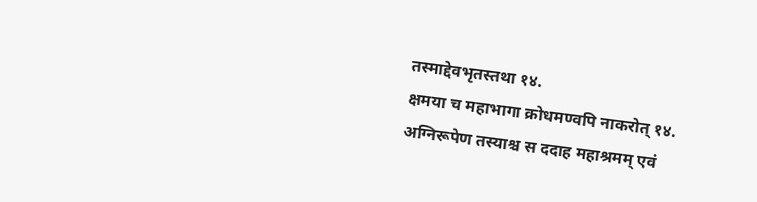तस्माद्देवभृतस्तथा १४.
क्षमया च महाभागा क्रोधमण्वपि नाकरोत् १४.
अग्निरूपेण तस्याश्च स ददाह महाश्रमम् एवं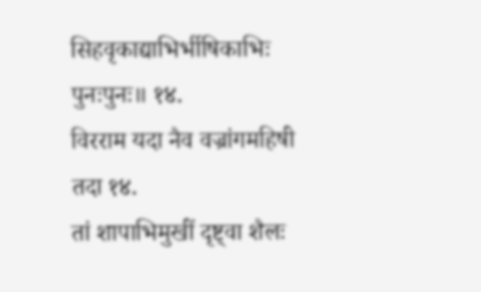सिहवृकाद्याभिर्भीषिकाभिः पुनःपुनः॥ १४.
विरराम यदा नैव वज्रांगमहिषी तदा १४.
तां शापाभिमुखीं दृष्ट्वा शैलः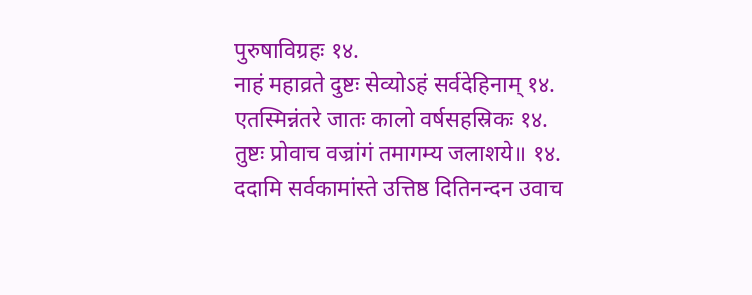पुरुषाविग्रहः १४.
नाहं महाव्रते दुष्टः सेव्योऽहं सर्वदेहिनाम् १४.
एतस्मिन्नंतरे जातः कालो वर्षसहस्रिकः १४.
तुष्टः प्रोवाच वज्रांगं तमागम्य जलाशये॥ १४.
ददामि सर्वकामांस्ते उत्तिष्ठ दितिनन्दन उवाच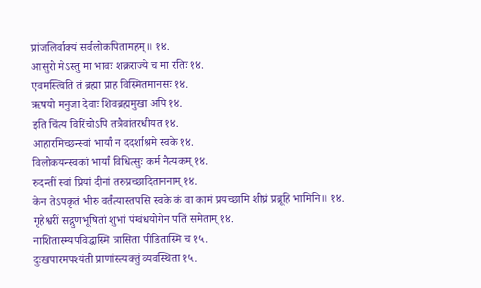प्रांजलिर्वाक्यं सर्वलोकपितामहम्॥ १४.
आसुरो मेऽस्तु मा भावः शक्रराज्ये च मा रतिः १४.
एवमस्त्विति तं ब्रह्मा प्राह विस्मितमानसः १४.
ऋषयो मनुजा देवाः शिवब्रह्ममुखा अपि १४.
इति चिंत्य विरिंचोऽपि तत्रैवांतरधीयत १४.
आहारमिच्छन्स्वां भार्यां न ददर्शाश्रमे स्वके १४.
विलोकयन्स्वकां भार्यां विधित्सुः कर्म नैत्यकम् १४.
रुदन्तीं स्वां प्रियां दीनां तरुप्रच्छादिताननाम् १४.
केन तेऽपकृतं भीरु वर्तंत्यास्तपसि स्वके कं वा कामं प्रयच्छामि शीघ्रं प्रब्रूहि भामिनि॥ १४.
गृहेश्वरीं सद्गुणभूषितां शुभां पंग्वंधयोगेन पतिं समेताम् १४.
नाशितास्म्यपविद्धास्मि त्रासिता पीडितास्मि च १५.
दुःखपारमपश्यंती प्राणांस्त्यक्तुं व्यवस्थिता १५.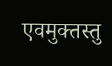एवमुक्तस्तु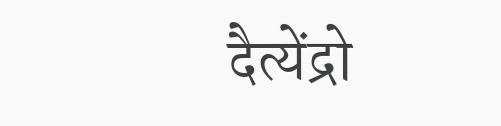दैत्येंद्रो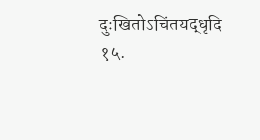दुःखितोऽचिंतयद्धृदि १५.